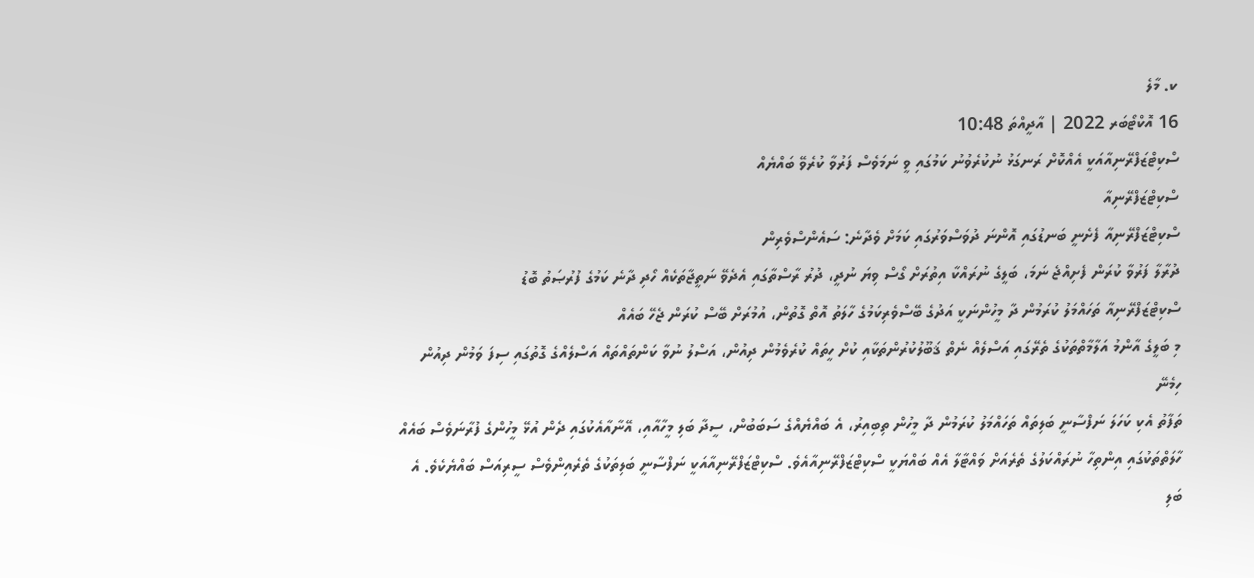ކ. މާލެ
16 އޮކްޓޯބަރ 2022 | އާދީއްތަ 10:48
ސްކިޓްޒަފްރޭނިއާއަކީ އެއްކޮށް ރަނގަޅު ނުކުރެވުނު ކަމުގައި ވީ ނަމަވެސް ފަރުވާ ކުރެވޭ ބައްޔެއް
ސްކިޓްޒަފްރޭނިއާ
ސްކިޓްޒަފްރޭނިއާ ފެށެނީ ބަނޑުގައި އޮންނަ ދުވަސްވަރުގައި ކަމަށް ވެދާނެ: ސައެންސްވެރިން
ދުރާލާ ފަރުވާ ކުރަން ފެށިއްޖެ ނަމަ، ބަލީގެ ނުރައްކާ އިތުރަށް ގޯސް ވިޔަ ނުދީ، ދުރު ރާސްތާގައި އެދެވޭ ނަތީޖާތަކެއް ހޯދި ދާނެ ކަމުގެ ފުރުޞަތު ބޮޑު
ސްކިޓްޒަފްރޭނިއާ ތަހައްމަލު ކުރަމުން ދާ މީހުންނަކީ އަދުގެ ބޭސްވެރިކަމުގެ ހާލަތު އޮތް ގޮތުން، އުމުރަށް ބޭސް ކުރަން ޖެހޭ ބައެއް
މި ބަލީގެ އާންމު އަލާމާތްތަކުގެ ތެރޭގައި އަސްލެއް ނެތް ޤަބޫލުކުރުންތަކާއި ކުށް ހީތައް ކުރެވެމުން ދިއުން، އަސްލު ނުވާ ކަންތައްތައް އަސްލެއްގެ ގޮތުގައި ސިފަ ވަމުން ދިއުން ހިމެނޭ
ތަފާތު އެކި ކަހަލަ ނަފްސާނީ ބަލިތައް ތަހައްމަލު ކުރަމުން ދާ މީހުން ތިބިއިރު، އެ ބައްޔެއްގެ ސަބަބުން، ސީދާ ބަލި މީހާއާއި، އޭނާއާއެކުގައި ދެން އުޅޭ މީހުންގެ ފުރާނަވެސް ބައެއް ހާލަތްތަކުގައި އިންތިހާ ނުރައްކަލުގެ ތެރެއަށް ވައްޓާލާ އެއް ބައްޔަކީ ސްކިޓްޒަފްރޭނިއާއެވެ. ސްކިޓްޒަފްރޭނިއާއަކީ ނަފްސާނީ ބަލިތަކުގެ ތެރެއިންވެސް ސީރިއަސް ބައްޔެކެވެ. އެ ބަލި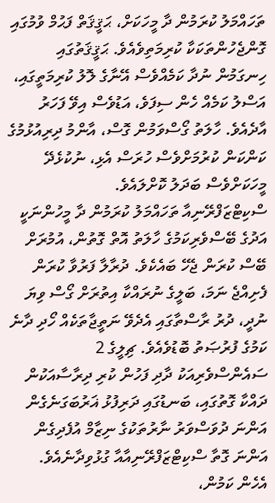ތަހައްމަލު ކުރަމުން ދާ މީހަކަށް، ޙަޤީޤަތް ފަޙުމް ވުމުގައި ގޮންޖެހުންތަކަކާ ކުރިމަތިވެއެވެ. ޙަޤީޤަތުގައި ހިނގަމުން ނުދާ ކަމެއްވެސް އޭނާގެ ލޮލު ކުރިމަތީގައި، އަސްލު ކަމެއް ހެން ސިފަވެ، އަޑުވެސް އިވޭ ފަހަރު އާދެއެވެ. ހާލަތު ގޯސްވަމުން ގޮސް، އާންމު ދިރިއުޅުމުގެ ކަންކަން ކުރުމަށްވެސް ހުރަސް އެޅި، ނުކުޅެދޭ މީހަކަށްވެސް ބަދަލު ކޮށްލައެވެ.
ސްކިޓްޒަފްރޭނިއާ ތަހައްމަލު ކުރަމުން ދާ މީހުންނަކީ އަދުގެ ބޭސްވެރިކަމުގެ ހާލަތު އޮތް ގޮތުން، އުމުރަށް ބޭސް ކުރަން ޖެހޭ ބައެކެވެ. ދުރާލާ ފަރުވާ ކުރަން ފެށިއްޖެ ނަމަ، ބަލީގެ ނުރައްކާ އިތުރަށް ގޯސް ވިޔަ ނުދީ، ދުރު ރާސްތާގައި އެދެވޭ ނަތީޖާތަކެއް ހޯދި ދާނެ ކަމުގެ ފުރުޞަތު ބޮޑުވެއެވެ. ޗިލީގެ 2 ސައެންސްވެރިއަކު ދާދި ފަހުން ކުރި ދިރާސާއަކުން ދައްކާ ގޮތުގައި، ބަނޑުގައި ދަރިފުޅު ޣަރުބަގަނެގެން އަންނަ ދުވަސްވަރު ނާރުތަކުގެ ނިޒާމް އުފެދިގެން އަންނަ ގޮތާ ސްކިޓްޒަފްރޭނިއާއާ ގުޅުވިދާނެއެވެ. އެހެން ކަމުން،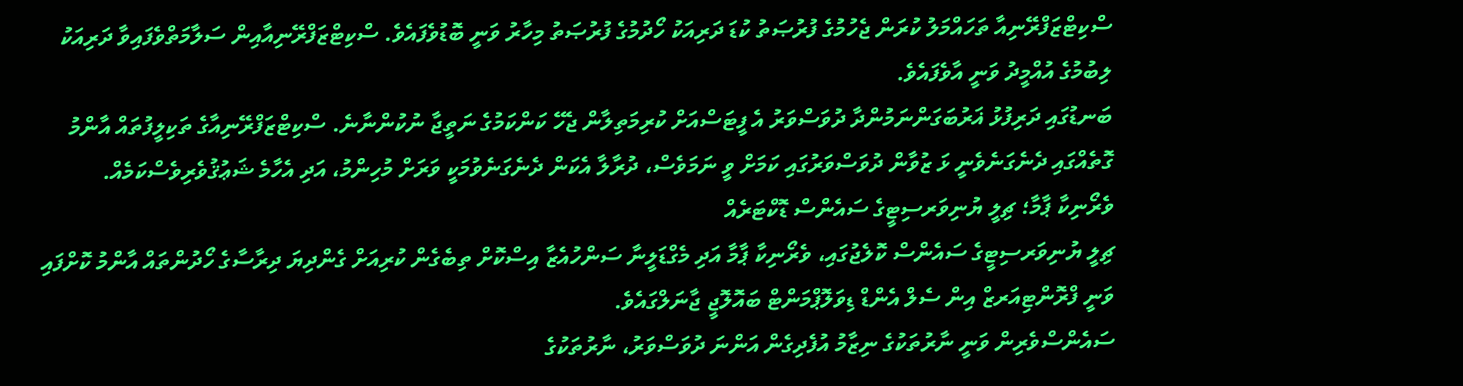ސްކިޓްޒަފްރޭނިއާ ތަހައްމަލު ކުރަން ޖެހުމުގެ ފުރުޞަތު ކުޑަ ދަރިއަކު ހޯދުމުގެ ފުރުޞަތު މިހާރު ވަނީ ބޮޑުވެފައެވެ. ސްކިޓްޒަފްރޭނިއާއިން ސަލާމަތްވެފައިވާ ދަރިއަކު ލިބުމުގެ އުއްމީދު ވަނީ އާވެފައެވެ.
ބަނޑުގައި ދަރިފުޅު ޣަރުބަގަންނަމުންދާ ދުވަސްވަރު އެ ފީޓަސްއަށް ކުރިމަތިލާން ޖެހޭ ކަންކަމުގެ ނަތީޖާ ނުކުންނާނެ. ސްކިޓްޒަފްރޭނިއާގެ ތަކިލީފުތައް އާންމު ގޮތެއްގައި ދެނެގަނެވެނީ ޅަ ޒުވާން ދުވަސްވަރުގައި ކަމަށް ވީ ނަމަވެސް، ދުރާލާ އެކަން ދެނެގަނެވުމަކީ ވަރަށް މުހިންމު، އަދި އެހާމެ ޝަޢުޤުވެރިވެސްކަމެއް.
ވެރޯނިކާ ޕާމާ؛ ޗިލީ ޔުނިވަރސިޓީގެ ސައެންސް ޑޮކްޓަރެއް
ޗިލީ ޔުނިވަރސިޓީގެ ސައެންސް ކޮލެޖުގައި، ވެރޯނިކާ ޕާމާ އަދި މެގްޑަލީނާ ސަންހުއެޒާ އިސްކޮށް ތިބެގެން ކުރިއަށް ގެންދިޔަ ދިރާސާގެ ހޯދުންތައް އާންމު ކޮށްފައި ވަނީ ފްރޮންޓިއަރޒް އިން ސެލް އެންޑް ޑިވަލޮޕްމަންޓް ބައޮލޮޖީ ޖާނަލްގައެވެ.
ސައެންސްވެރިން ވަނީ ނާރުތަކުގެ ނިޒާމު އުފެދިގެން އަންނަ ދުވަސްވަރު، ނާރުތަކުގެ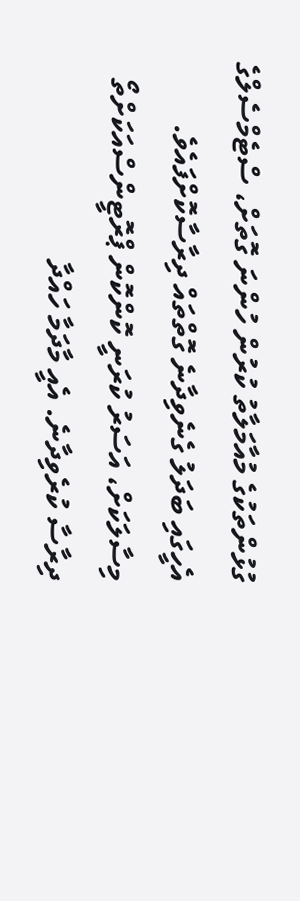ގުޅުންތަކުގެ މުއާމަލާތު ކުރުން ހުންނަ ގޮތަށް، ސްޓެމްސެލްގެ އެހީގައި ބަދަލު ގެނެވިދާނެ ގޮތްތައް ދިރާސާކޮށްފައެވެ.
މިސާލަކަށް، އަސަރު ކުރަނީ ކޮންކޮން ޕްރޮޓީންސްއަކަށްތޯ ދިރާސާ ކުރެވިދާނެ. އެއީ މާދަމާ ހައްދާ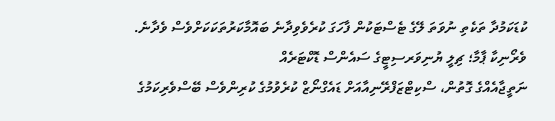ކުޑަކަމުދާ ތަކެތި ނުވަތަ ލޭގެ ޓެސްޓަކުން ފާހަގަ ކުރެވެވިދާނެ ބައޮމާކަރުތަކަކަށްވެސް ވެދާނެ.
ވެރޯނިކާ ޕާމާ؛ ޗިލީ ޔުނިވަރސިޓީގެ ސައެންސް ޑޮކްޓަރެއް
ނަތީޖާއެއްގެ ގޮތުން، ސްކިޓްޒަފްރޭނިއާއަށް ޑައެގްނޯޒް ކުރެވުމުގެ ކުރިންވެސް ބޭސްވެރިކަމުގެ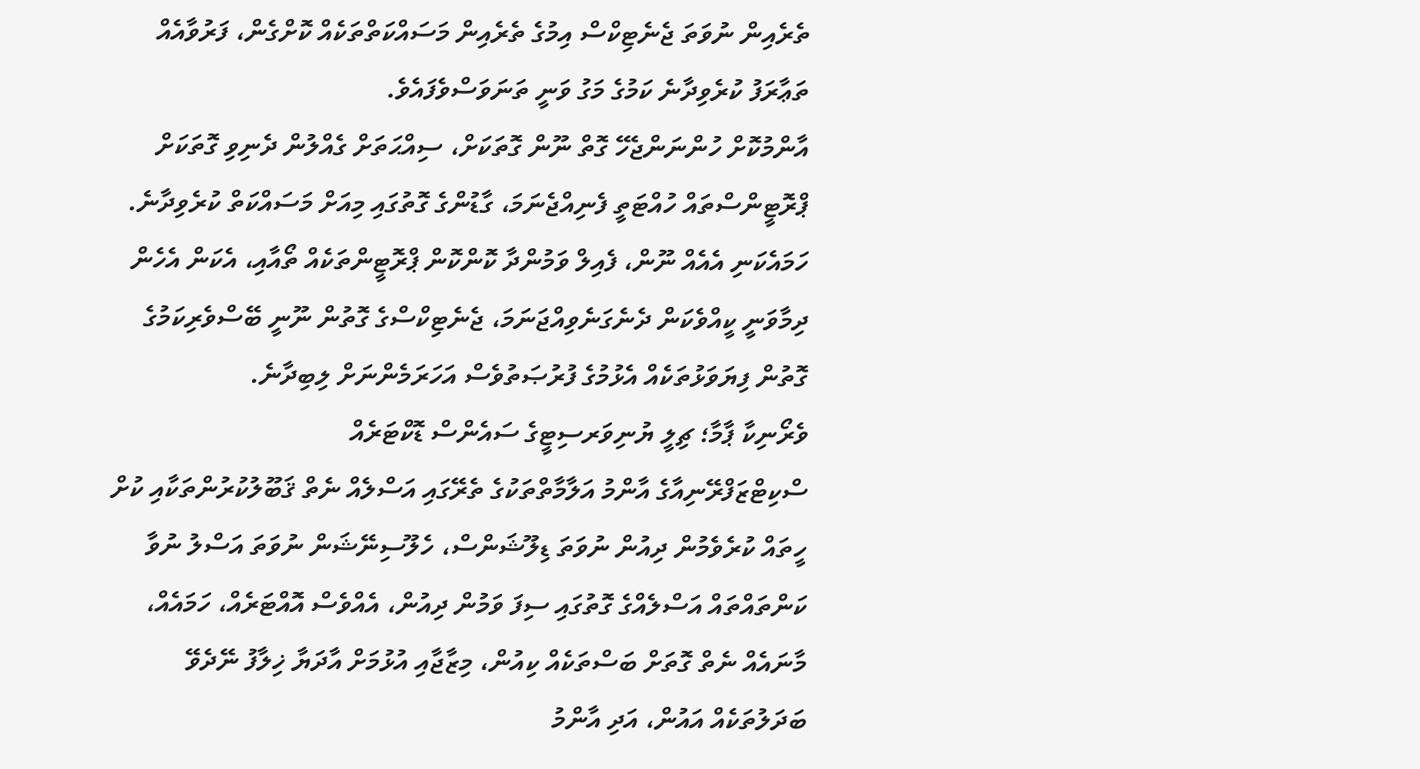ތެރެއިން ނުވަތަ ޖެނެޓިކްސް އިމުގެ ތެރެއިން މަސައްކަތްތަކެއް ކޮށްގެން، ފަރުވާއެއް ތަޢާރަފު ކުރެވިދާނެ ކަމުގެ މަގު ވަނީ ތަނަވަސްވެފައެވެ.
އާންމުކޮށް ހުންނަންޖެހޭ ގޮތް ނޫން ގޮތަކަށް، ސިއްޙަތަށް ގެއްލުން ދެނިވި ގޮތަކަށް ޕްރޮޓީންސްތައް ހުއްޓަތީ ފެނިއްޖެނަމަ، ގާޑުންގެ ގޮތުގައި މިއަށް މަސައްކަތް ކުރެވިދާނެ. ހަމައެކަނި އެއެއް ނޫން، ފެއިލް ވަމުންދާ ކޮންކޮން ޕްރޮޓީންތަކެއް ތޯއާއި، އެކަން އެހެން ދިމާވަނީ ކީއްވެކަން ދެނެގަނެވިއްޖަނަމަ، ޖެނެޓިކްސްގެ ގޮތުން ނޫނީ ބޭސްވެރިކަމުގެ ގޮތުން ފިޔަވަޅުތަކެއް އެޅުމުގެ ފުރުޞަތުވެސް އަހަރަމެންނަށް ލިބިދާނެ.
ވެރޯނިކާ ޕާމާ؛ ޗިލީ ޔުނިވަރސިޓީގެ ސައެންސް ޑޮކްޓަރެއް
ސްކިޓްޒަފްރޭނިއާގެ އާންމު އަލާމާތްތަކުގެ ތެރޭގައި އަސްލެއް ނެތް ޤަބޫލުކުރުންތަކާއި ކުށް ހީތައް ކުރެވެމުން ދިއުން ނުވަތަ ޑިލޫޝަންސް، ހެލޫސިނޭޝަން ނުވަތަ އަސްލު ނުވާ ކަންތައްތައް އަސްލެއްގެ ގޮތުގައި ސިފަ ވަމުން ދިއުން، އެއްވެސް އޮއްޓަރެއް، ހަމައެއް، މާނައެއް ނެތް ގޮތަށް ބަސްތަކެއް ކިއުން، މިޒާޖާއި އުޅުމަށް އާދަޔާ ޚިލާފު ނޭދެވޭ ބަދަލުތަކެއް އައުން، އަދި އާންމު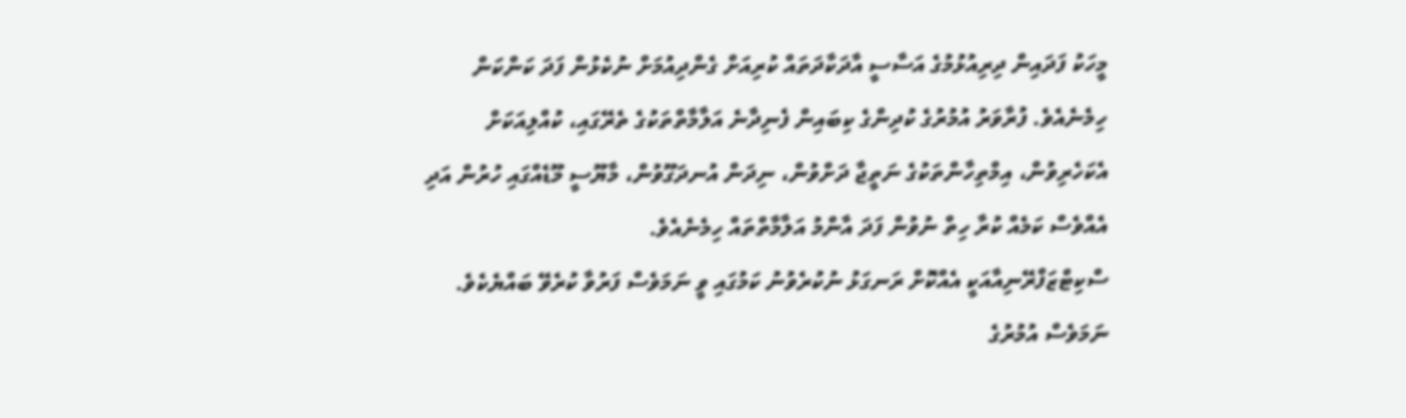މީހަކު ފަދައިން ދިރިއުޅުމުގެ އަސާސީ އާދަކާދަތައް ކުރިއަށް ގެންދިއުމަށް ނުކެޅުން ފަދަ ކަންކަން ހިމެނެއެވެ. ފުރާވަރު އުމުރުގެ ކުދިންގެ ކިބައިން ފެނިދާނެ އަލާމާތްތަކުގެ ތެރޭގައި، ކުއްލިއަކަށް އެކަހެރިވުން، އިމްތިހާންތަކުގެ ނަތީޖާ ދަށްވުން، ނިދަން އުނދަގޫވުން، މާޔޫސީ މޫޑެއްގައި ހުރުން އަދި އެއްވެސް ކަމެއް ކުރާ ހިތް ނުވުން ފަދަ އާންމު އަލާމާތްތައް ހިމެނެއެވެ.
ސްކިޓްޒަފްރޭނިއާއަކީ އެއްކޮށް ރަނގަޅު ނުކުރެވުނު ކަމުގައި ވީ ނަމަވެސް ފަރުވާ ކުރެވޭ ބައްޔެކެވެ. ނަމަވެސް އުމުރުގެ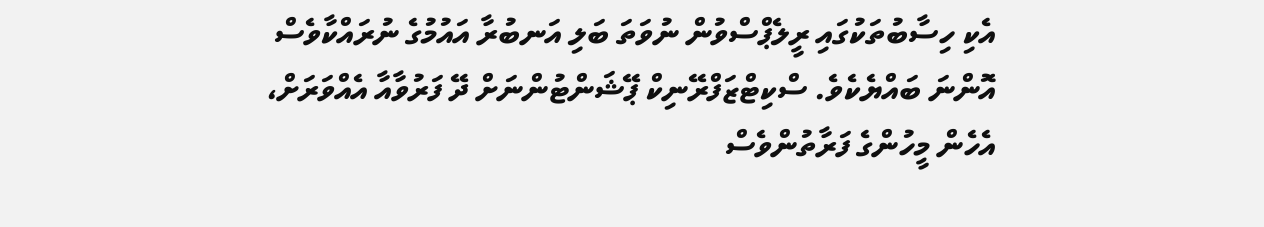އެކި ހިސާބުތަކުގައި ރީލެޕްސްވުން ނުވަތަ ބަލި އަނބުރާ އައުމުގެ ނުރައްކާވެސް އޮންނަ ބައްޔެކެވެ. ސްކިޓްޒަފްރޭނިކް ޕޭޝަންޓުންނަށް ދޭ ފަރުވާއާ އެއްވަރަށް، އެހެން މީހުންގެ ފަރާތުންވެސް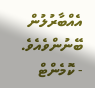އެއްބާރުލުން ބޭނުންވެއެވެ.
- ކޮމެންޓް